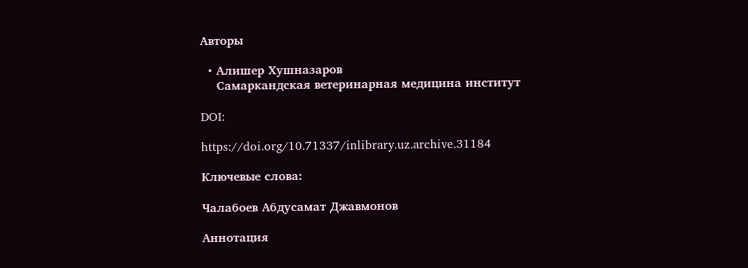Авторы

  • Алишер Хушназаров
    Самаркандская ветеринарная медицина институт

DOI:

https://doi.org/10.71337/inlibrary.uz.archive.31184

Ключевые слова:

Чалабоев Абдусамат Джавмонов

Аннотация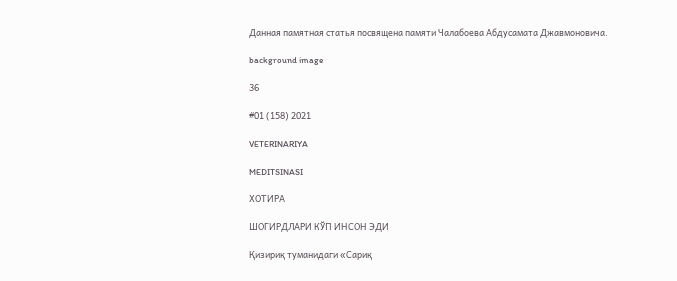Данная памятная статья посвящена памяти Чалабоева Абдусамата Джавмоновича.

background image

36

#01 (158) 2021

VETERINARIYA

MEDITSINASI

ХОТИРА

ШОГИРДЛАРИ КЎП ИНСОН ЭДИ

Қизириқ туманидаги «Сариқ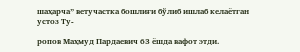шаҳарча” ветучастка бошлиғи бўлиб ишлаб келаётган устоз Ту-

ропов Маҳмуд Пардаевич 63 ёшда вафот этди.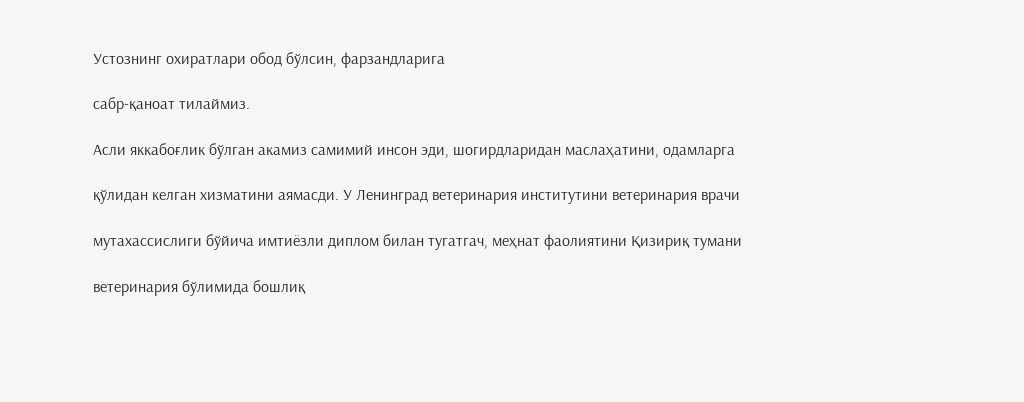Устознинг охиратлари обод бўлсин, фарзандларига

сабр-қаноат тилаймиз.

Асли яккабоғлик бўлган акамиз самимий инсон эди, шогирдларидан маслаҳатини, одамларга

қўлидан келган хизматини аямасди. У Ленинград ветеринария институтини ветеринария врачи

мутахассислиги бўйича имтиёзли диплом билан тугатгач, меҳнат фаолиятини Қизириқ тумани

ветеринария бўлимида бошлиқ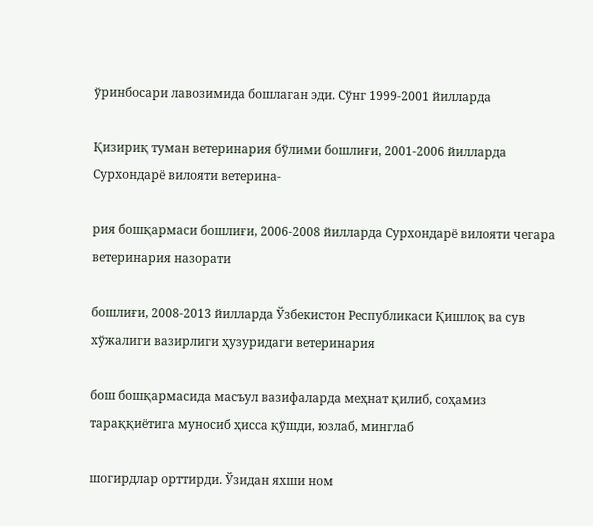ўринбосари лавозимида бошлаган эди. Сўнг 1999-2001 йилларда

Қизириқ туман ветеринария бўлими бошлиғи, 2001-2006 йилларда Сурхондарё вилояти ветерина-

рия бошқармаси бошлиғи, 2006-2008 йилларда Сурхондарё вилояти чегара ветеринария назорати

бошлиғи, 2008-2013 йилларда Ўзбекистон Республикаси Қишлоқ ва сув хўжалиги вазирлиги ҳузуридаги ветеринария

бош бошқармасида масъул вазифаларда меҳнат қилиб, соҳамиз тараққиётига муносиб ҳисса қўшди, юзлаб, минглаб

шогирдлар орттирди. Ўзидан яхши ном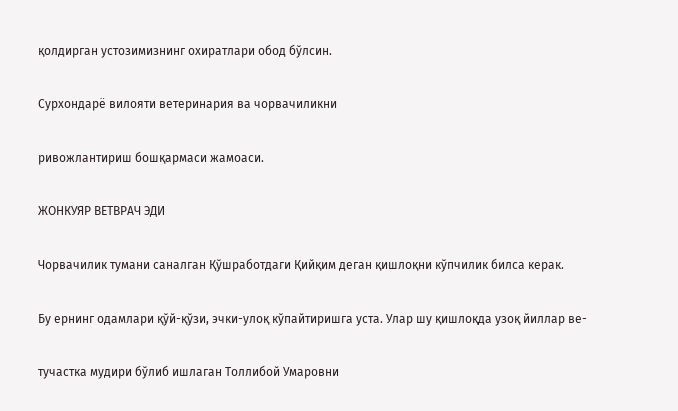қолдирган устозимизнинг охиратлари обод бўлсин.

Сурхондарё вилояти ветеринария ва чорвачиликни

ривожлантириш бошқармаси жамоаси.

ЖОНКУЯР ВЕТВРАЧ ЭДИ

Чорвачилик тумани саналган Қўшработдаги Қийқим деган қишлоқни кўпчилик билса керак.

Бу ернинг одамлари қўй-қўзи, эчки-улоқ кўпайтиришга уста. Улар шу қишлоқда узоқ йиллар ве-

тучастка мудири бўлиб ишлаган Толлибой Умаровни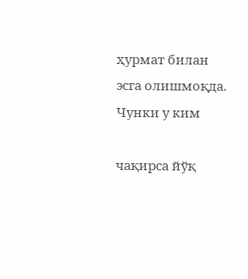ҳурмат билан эсга олишмоқда. Чунки у ким

чақирса йўқ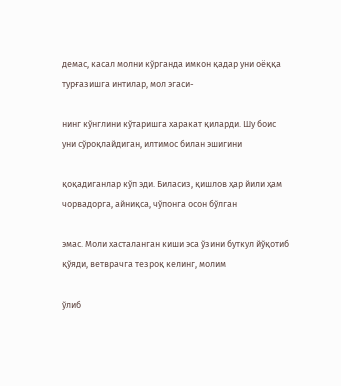демас, касал молни кўрганда имкон қадар уни оёққа турғазишга интилар, мол эгаси-

нинг кўнглини кўтаришга харакат қиларди. Шу боис уни сўроқлайдиган, илтимос билан эшигини

қоқадиганлар кўп эди. Биласиз, қишлов ҳар йили ҳам чорвадорга, айниқса, чўпонга осон бўлган

эмас. Моли хасталанган киши эса ўзини буткул йўқотиб қўяди, ветврачга тезроқ келинг, молим

ўлиб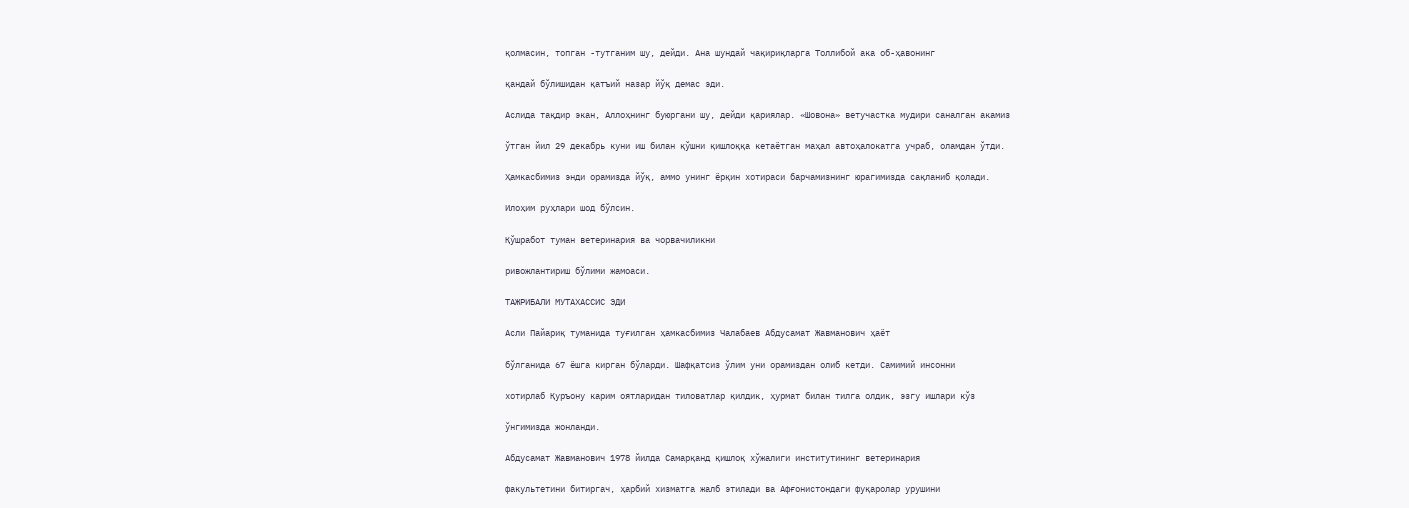қолмасин, топган -тутганим шу, дейди. Ана шундай чақириқларга Толлибой ака об-ҳавонинг

қандай бўлишидан қатъий назар йўқ демас эди.

Аслида тақдир экан, Аллоҳнинг буюргани шу, дейди қариялар. «Шовона» ветучастка мудири саналган акамиз

ўтган йил 29 декабрь куни иш билан қўшни қишлоққа кетаётган маҳал автоҳалокатга учраб, оламдан ўтди.

Ҳамкасбимиз энди орамизда йўқ, аммо унинг ёрқин хотираси барчамизнинг юрагимизда сақланиб қолади.

Илоҳим руҳлари шод бўлсин.

Қўшработ туман ветеринария ва чорвачиликни

ривожлантириш бўлими жамоаси.

ТАЖРИБАЛИ МУТАХАССИС ЭДИ

Асли Пайариқ туманида туғилган ҳамкасбимиз Чалабаев Абдусамат Жавманович ҳаёт

бўлганида 67 ёшга кирган бўларди. Шафқатсиз ўлим уни орамиздан олиб кетди. Самимий инсонни

хотирлаб Қуръону карим оятларидан тиловатлар қилдик, ҳурмат билан тилга олдик, эзгу ишлари кўз

ўнгимизда жонланди.

Абдусамат Жавманович 1978 йилда Самарқанд қишлоқ хўжалиги институтининг ветеринария

факультетини битиргач, ҳарбий хизматга жалб этилади ва Афғонистондаги фуқаролар урушини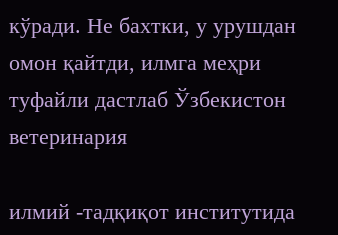кўради. Не бахтки, у урушдан омон қайтди, илмга меҳри туфайли дастлаб Ўзбекистон ветеринария

илмий -тадқиқот институтида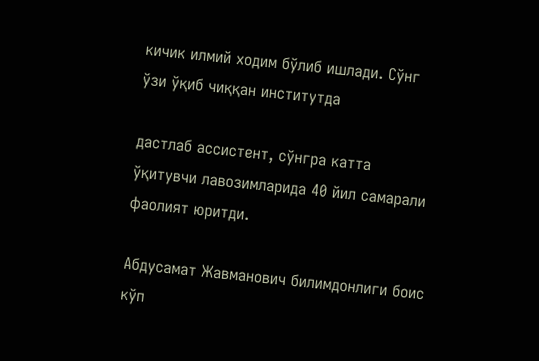кичик илмий ходим бўлиб ишлади. Сўнг ўзи ўқиб чиққан институтда

дастлаб ассистент, сўнгра катта ўқитувчи лавозимларида 40 йил самарали фаолият юритди.

Абдусамат Жавманович билимдонлиги боис кўп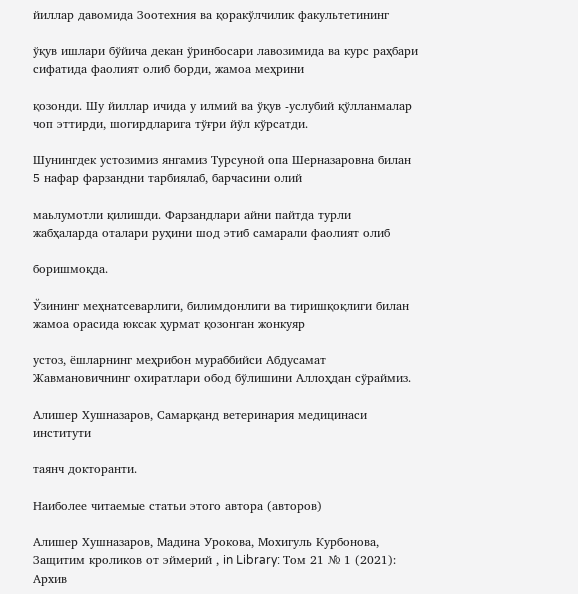йиллар давомида Зоотехния ва қоракўлчилик факультетининг

ўқув ишлари бўйича декан ўринбосари лавозимида ва курс раҳбари сифатида фаолият олиб борди, жамоа меҳрини

қозонди. Шу йиллар ичида у илмий ва ўқув -услубий қўлланмалар чоп эттирди, шогирдларига тўғри йўл кўрсатди.

Шунингдек устозимиз янгамиз Турсуной опа Шерназаровна билан 5 нафар фарзандни тарбиялаб, барчасини олий

маьлумотли қилишди. Фарзандлари айни пайтда турли жабҳаларда оталари руҳини шод этиб самарали фаолият олиб

боришмоқда.

Ўзининг меҳнатсеварлиги, билимдонлиги ва тиришқоқлиги билан жамоа орасида юксак ҳурмат қозонган жонкуяр

устоз, ёшларнинг меҳрибон мураббийси Абдусамат Жавмановичнинг охиратлари обод бўлишини Аллоҳдан сўраймиз.

Алишер Хушназаров, Самарқанд ветеринария медицинаси институти

таянч докторанти.

Наиболее читаемые статьи этого автора (авторов)

Алишер Хушназаров, Мадина Урокова, Мохигуль Курбонова, Защитим кроликов от эймерий , in Library: Том 21 № 1 (2021): Архив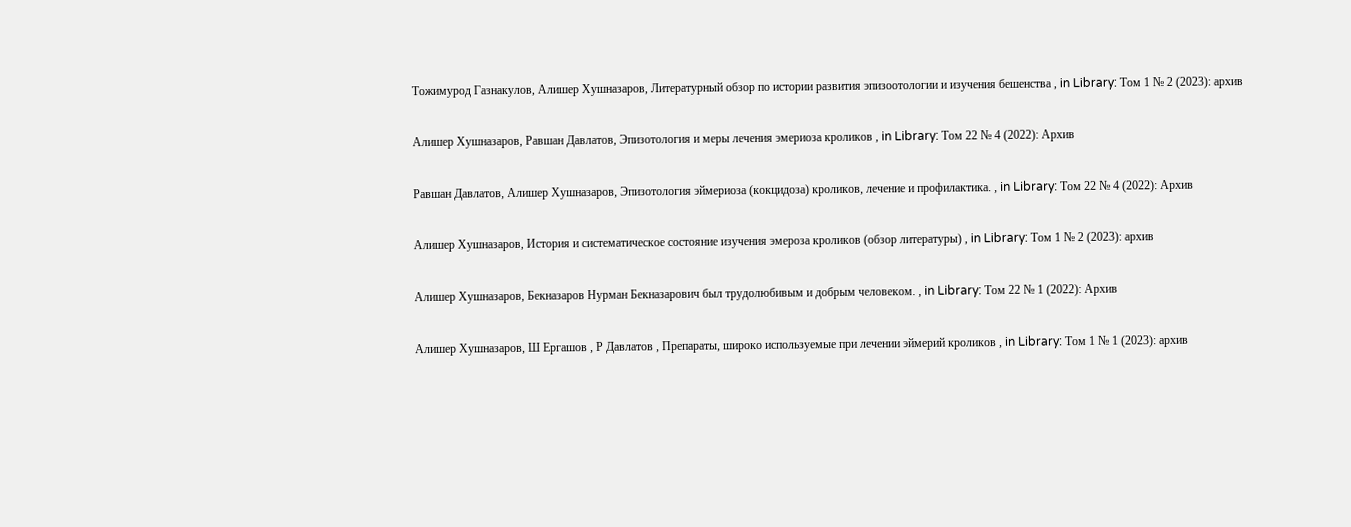Тожимурод Газнакулов, Алишер Хушназаров, Литературный обзор по истории развития эпизоотологии и изучения бешенства , in Library: Том 1 № 2 (2023): архив

Алишер Хушназаров, Равшан Давлатов, Эпизотология и меры лечения эмериоза кроликов , in Library: Том 22 № 4 (2022): Архив

Равшан Давлатов, Алишер Хушназаров, Эпизотология эймериоза (кокцидоза) кроликов, лечение и профилактика. , in Library: Том 22 № 4 (2022): Архив

Алишер Хушназаров, История и систематическое состояние изучения эмероза кроликов (обзор литературы) , in Library: Том 1 № 2 (2023): архив

Алишер Хушназаров, Бекназаров Нурман Бекназарович был трудолюбивым и добрым человеком. , in Library: Том 22 № 1 (2022): Архив

Алишер Хушназаров, Ш Ергашов , Р Давлатов , Препараты, широко используемые при лечении эймерий кроликов , in Library: Том 1 № 1 (2023): архив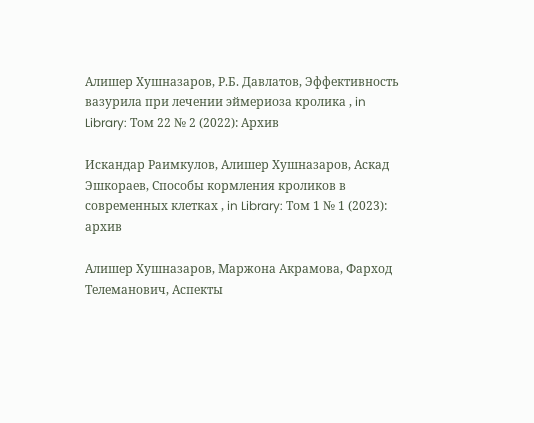Алишер Хушназаров, Р.Б. Давлатов, Эффективность вазурила при лечении эймериоза кролика , in Library: Том 22 № 2 (2022): Архив

Искандар Раимкулов, Алишер Хушназаров, Аскад Эшкораев, Способы кормления кроликов в современных клетках , in Library: Том 1 № 1 (2023): архив

Алишер Хушназаров, Маржона Акрамова, Фарход Телеманович, Аспекты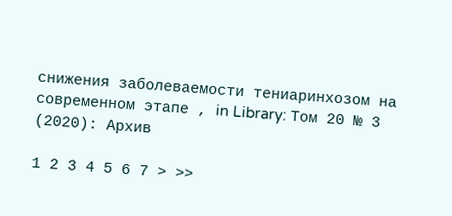снижения заболеваемости тениаринхозом на современном этапе , in Library: Том 20 № 3 (2020): Архив

1 2 3 4 5 6 7 > >>